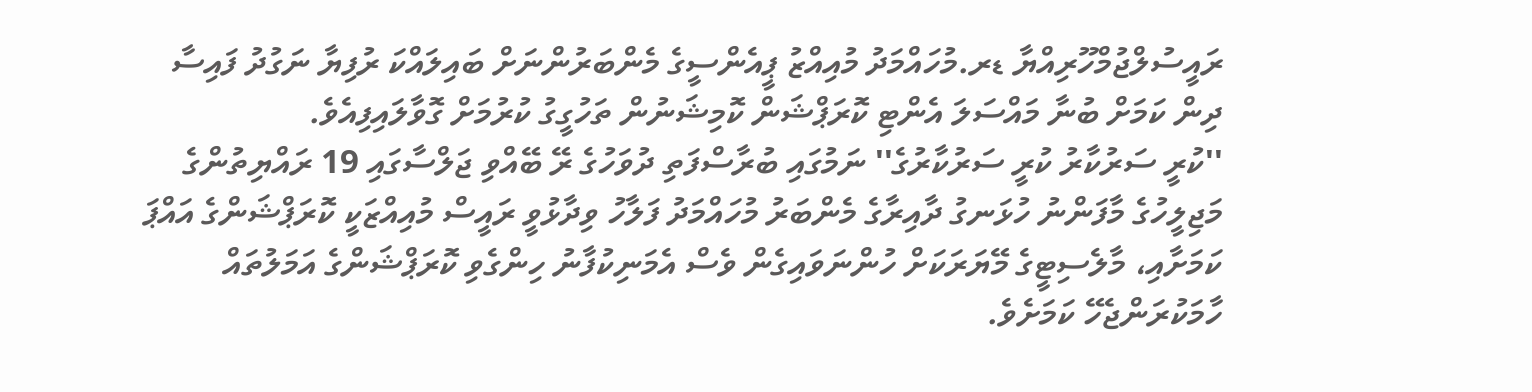ރައީސުލްޖުމްހޫރިއްޔާ ޑރ.މުހައްމަދު މުއިއްޒު ޕީއެންސީގެ މެންބަރުންނަށް ބައިލައްކަ ރުފިޔާ ނަގުދު ފައިސާ ދިން ކަމަށް ބުނާ މައްސަލަ އެންޓި ކޮރަޕްޝަން ކޮމިޝަނުން ތަހުގީގު ކުރުމަށް ގޮވާލައިފިއެވެ.
''ކުރީ ސަރުކާރު ކުރީ ސަރުކާރުގެ'' ނަމުގައި ބުރާސްފަތި ދުވަހުގެ ރޭ ބޭއްވި ޖަލްސާގައި 19 ރައްޔިތުންގެ މަޖިލީހުގެ މާފަންނު ހުޅަނގު ދާއިރާގެ މެންބަރު މުހައްމަދު ފަލާހު ވިދާޅުވީ ރައީސް މުއިއްޒަކީ ކޮރަޕްޝަންގެ އައްޕަ ކަމަށާއި، މާލެސިޓީގެ މޭޔަރަކަށް ހުންނަވައިގެން ވެސް އެމަނިކުފާނު ހިންގެވި ކޮރަޕްޝަންގެ އަމަލުތައް ހާމަކުރަންޖެހޭ ކަމަށެވެ.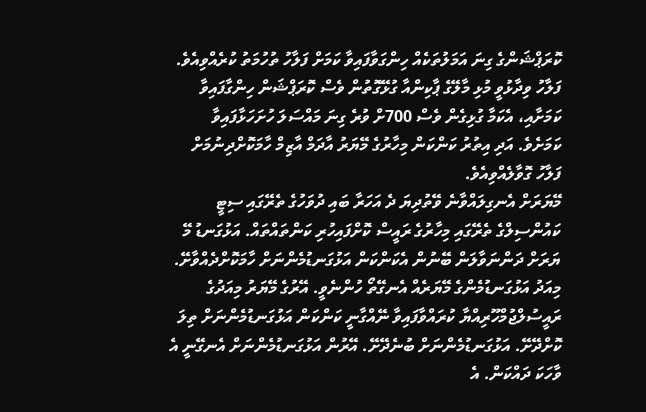ކޮރަޕްޝަންގެ ގިނަ އަމަލުތަކެއް ހިންގަވާފައިވާ ކަމަށް ފަލާހު ތުހުމަތު ކުރެއްވިއެވެ.
ފަލާހު ވިދާޅުވީ މުޅި މާލޭގެ ޕާކިންއާ ގުޅޭގޮތުން ވެސް ކޮރަޕްޝަން ހިންގާފައިވާ ކަމަށާއި، އެކަމާ ގުޅިގެން ވެސް 700ށް ވުރެ ގިނަ މައްސަލަ ހުށަހަޅާފައިވާ ކަމަށެވެ. އަދި އިތުރު ކަންކަން މިހާރުގެ މޭޔަރު އާދަމް އާޒިމް ހާމަކޮށްދިނުމަށް ފަލާހު ގޮވާލެއްވިއެވެ.
މޭޔަރަށް އެނގިލައްވާނެ ވޭތުދިޔަ ދެ އަހަރާ ބައި ދުވަހުގެ ތެރޭގައި ސިޓީ ކައުންސިލްގެ ތެރޭގައި މިހާރުގެ ރައީސް ކޮށްފައިހުރި ކަންތައްތައް. އަޅުގަނޑު މޭ ޔަރަށް ދަންނަވާލަން ބޭނުން އެކަންކަން އަޅުގަނޑުމެންނަށް ހާމަކޮށްދެއްވާށޭ. މިއަދު އަޅުގަނޑުމެންގެ މޭޔަރެއް އެނގޭތޯ ހުންނެވީ. އޭރުގެ މޭޔަރު މިއަދުގެ ރައީސުލްޖުމްހޫރިއްޔާ ކުރައްވާފައިވާ ނޭއްގާނީ ކަންކަން އަޅުގަނޑުމެންނަށް ތިލަ ކޮށްދޭށޭ. އަޅުގަނޑުމެންނަށް ބުނެދޭށޭ. އޭރުން އަޅުގަނޑުމެންނަށް އެނގޭނީ އެ ވާހަކަ ދައްކަން. އެ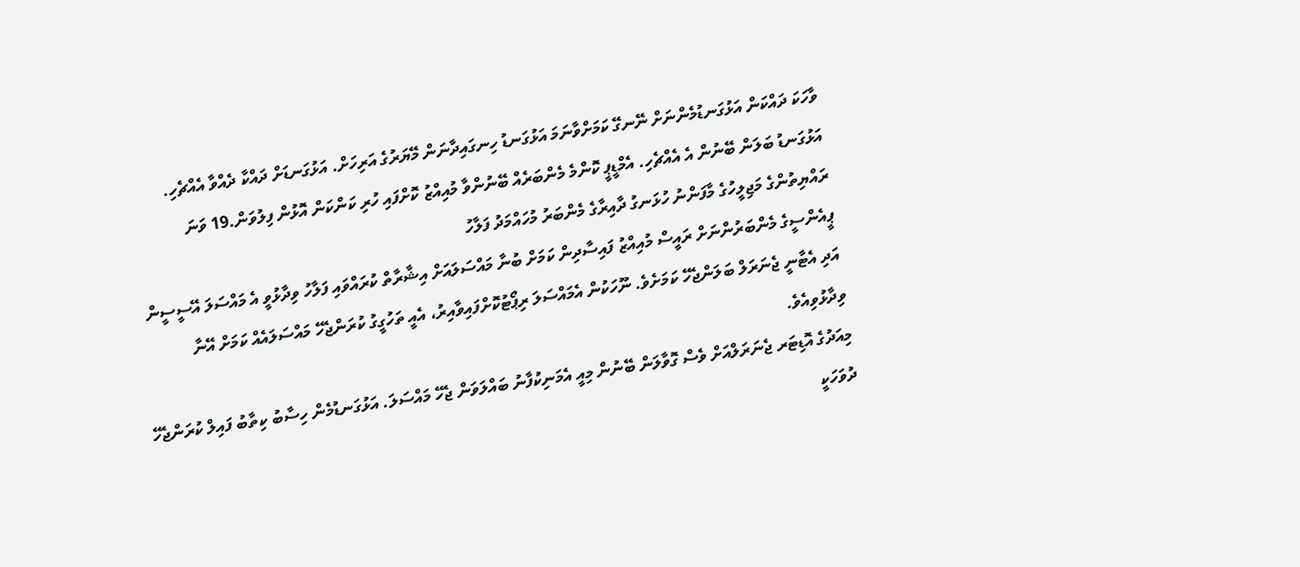ވާހަކަ ދައްކަން އަޅުގަނޑުމެންނަށް ނޭނގޭ ކަމަށްވާނަމަ އަޅުގަނޑު ހިނގައިދާނަން މޭޔަރުގެ އަރިހަށް. އަޅުގަނޑަށް ދައްކާ ދެއްވާ އެއްޗެހި. އަޅުގަނޑު ބަލަން ބޭނުން އެ އެއްޗެހި. އެމްޑީޕީ ކޮންމެ މެންބަރެއް ބޭނުންވާ މުއިއްޒު ކޮށްފައި ހުރި ކަންކަން އޮޅުން ފިލުވަން.19 ވަނަ ރައްޔިތުންގެ މަޖިލީހުގެ މާފަންނު ހުޅަނގު ދާއިރާގެ މެންބަރު މުހައްމަދު ފަލާހު
ޕީއެންސީގެ މެންބަރުންނަށް ރައީސް މުއިއްޒު ފައިސާދިން ކަމަށް ބުނާ މައްސަލައަށް އިޝާރާތް ކުރައްވައި ފަލާހު ވިދާޅުވީ އެ މައްސަލަ އޭސީސީން އަދި އެޓާނީ ޖެނަރަލް ބަލަންޖެހޭ ކަމަށެވެ. ނޫހަކުން އެމައްސަލަ ރިޕޯޓުކޮށްފައިވާއިރު، އެއީ ތަހުގީގު ކުރަންޖެހޭ މައްސަލައެއް ކަމަށް އޭނާ ވިދާޅުވިއެވެ.
މިއަދުގެ އޮޑިޓަރ ޖެނަރަލްއަށް ވެސް ގޮވާލަން ބޭނުން މިއީ އެމަނިކުފާނު ބައްލަވަން ޖެހޭ މައްސަލަ. އަޅުގަނޑުމެން ހިސާބު ކިތާބު ފައިލް ކުރަންޖެހޭ ދުވަހަކީ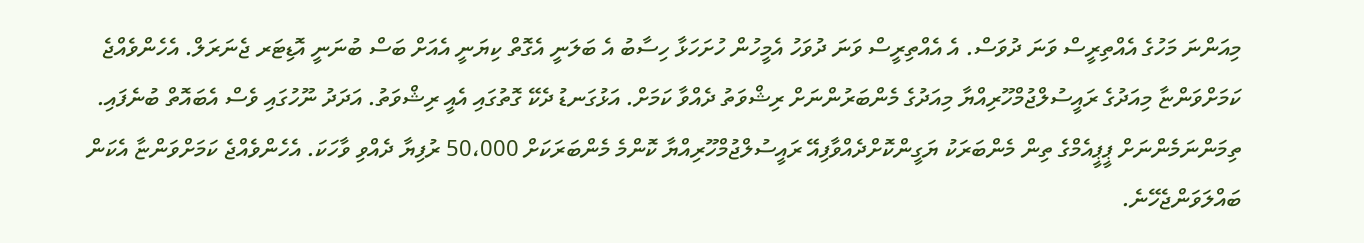މިއަންނަ މަހުގެ އެއްތިރީސް ވަނަ ދުވަސް. އެ އެއްތިރީސް ވަނަ ދުވަހު އެމީހުން ހުށަހަޅާ ހިސާބު އެ ބަލަނީ އެގޮތް ކިޔަނީ އެއަށް ބަސް ބުނަނީ އޮޑިޓަރ ޖެނަރަލް. އެހެންވެއްޖެ ކަމަށްވަންޏާ މިއަދުގެ ރައީސުލްޖުމްހޫރިއްޔާ މިއަދުގެ މެންބަރުންނަށް ރިޝްވަތު ދެއްވާ ކަމަށް. އަޅުގަނޑު ދެކޭ ގޮތުގައި އެއީ ރިޝްވަތު. އަދަދު ނޫހުގައި ވެސް އެބައޮތް ބުނެފައި. ތިމަންނަމެންނަށް ޕީޕީއެމްގެ ތިން މެންބަރަކު ޔަގީންކޮށްދެއްވާފިއޭ ރައީސުލްޖުމްހޫރިއްޔާ ކޮންމެ މެންބަރަކަށް 50،000 ރުފިޔާ ދެއްވި ވާހަކަ. އެހެންވެއްޖެ ކަމަށްވަންޏާ އެކަން ބައްލަވަންޖެހޭނެ.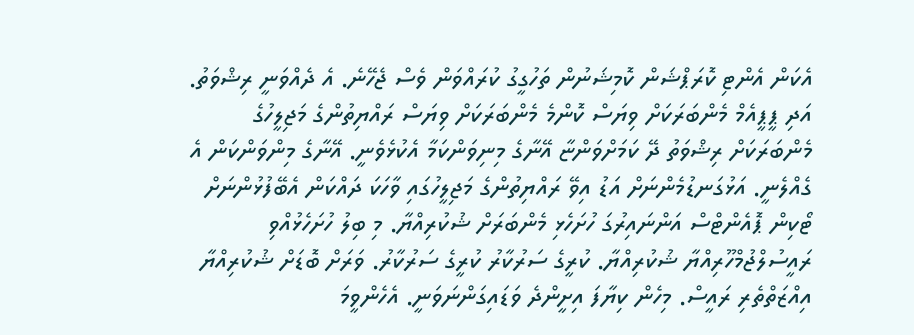އެކަން އެންޓި ކޮރަޕްޝަން ކޮމިޝަނުން ތަހުގީގު ކުރައްވަން ވެސް ޖެހޭނެ. އެ ދެއްވަނީ ރިޝްވަތު. އަދި ޕީޕީއެމް މެންބަރަކަށް ވިޔަސް ކޮންމެ މެންބަރަކަށް ވިޔަސް ރައްޔިތުންގެ މަޖިލީހުގެ މެންބަރަކަށް ރިޝްވަތު ދޭ ކަމަށްވަންޏާ އޭނާގެ މިނިވަންކަމާ އެކުޅެވެނީ. އޭނާގެ މިންވަންކަން އެ ގެއްލެނީ. އަޅުގަނޑުމެންނަށް އަޑު އިވޭ ރައްޔިތުންގެ މަޖިލީހުގައި ވާހަކަ ދައްކަން އެބޭފުޅުންނަށް ޓޯކިން ޕޮއެންޓްސް އަންނައިރުގަ ހުށަހެޅި މެންބަރަށް ޝުކުރިއްޔާ. މި ބިލު ހުށަހެޅުއްވި ރައީސުލްޖުމްހޫރިއްޔާ ޝުކުރިއްޔާ. ކުރީގެ ސަރުކާރު ކުރީގެ ސަރުކާރު. ވަރަށް ބޮޑަށް ޝުކުރިއްޔާ އިއްޒަތްތެރި ރައީސް. މިހެން ކިޔާފަ އިށީންދެ ވަޑައިގަންނަވަނީ. އެހެންވީމަ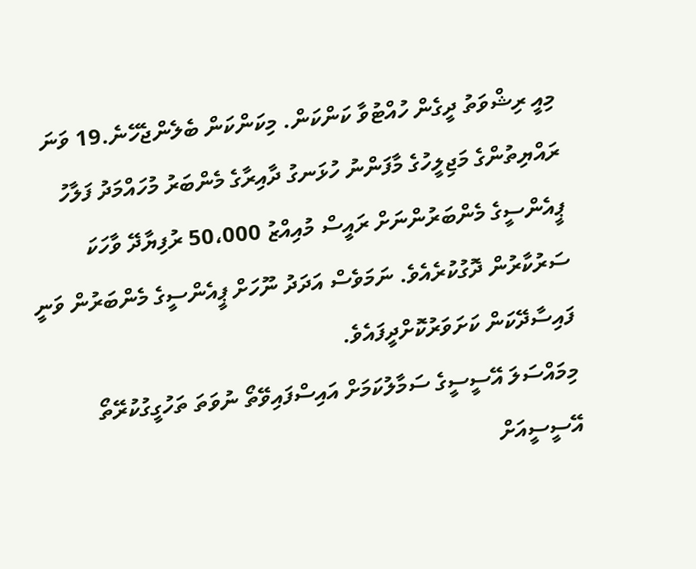މިއީ ރިޝްވަތު ދީގެން ހުއްޓުވާ ކަންކަން. މިކަންކަން ބެލެންޖެހޭނެ.19 ވަނަ ރައްޔިތުންގެ މަޖިލީހުގެ މާފަންނު ހުޅަނގު ދާއިރާގެ މެންބަރު މުހައްމަދު ފަލާހު
ޕީއެންސީގެ މެންބަރުންނަށް ރައީސް މުއިއްޒު 50،000 ރުފިޔާދޭ ވާހަކަ ސަރުކާރުން ދޮގުކުރެއެވެ. ނަމަވެސް އަދަދު ނޫހަށް ޕީއެންސީގެ މެންބަރުން ވަނީ ފައިސާދޭކަން ކަށަވަރުކޮށްދީފައެވެ.
މިމައްސަލަ އޭސީސީގެ ސަމާލުކަމަށް އައިސްފައިވޭތޯ ނުވަތަ ތަހުގީގުކުރޭތޯ އޭސީސީއަށް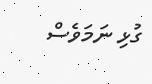ގުޅި ނަމަވެސް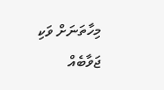މިހާތަނަށް ވަކި ޖަވާބެއް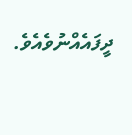ދީފައެއްނުވެއެވެ.